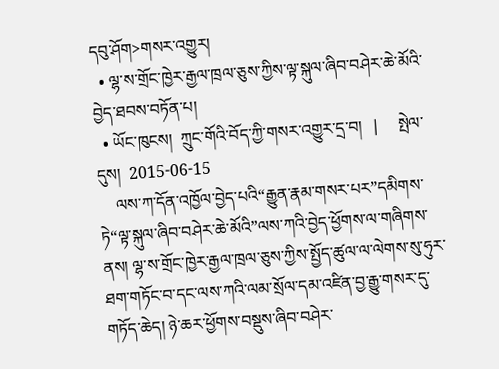དབུ་ཤོག>གསར་འགྱུར།
  • ལྷ་ས་གྲོང་ཁྱེར་རྒྱལ་ཁྲལ་ཅུས་ཀྱིས་ལྟ་སྐུལ་ཞིབ་བཤེར་ཆེ་མོའི་བྱེད་ཐབས་བཏོན་པ།
  • ཡོང་ཁུངས།  ཀྲུང་གོའི་བོད་ཀྱི་གསར་འགྱུར་དྲ་བ།   |     སྤེལ་དུས།  2015-06-15
    ལས་ཀ་དོན་འཁྱོལ་བྱེད་པའི“རྒྱུན་རྣམ་གསར་པར”དམིགས་ཏེ“ལྟ་སྐུལ་ཞིབ་བཤེར་ཆེ་མོའི”ལས་ཀའི་བྱེད་ཕྱོགས་ལ་གཞིགས་ནས། ལྷ་ས་གྲོང་ཁྱེར་རྒྱལ་ཁྲལ་ཅུས་ཀྱིས་སྤྱོད་ཚུལ་ལ་ལེགས་སུ་ཧུར་ཐག་གཏོང་བ་དང་ལས་ཀའི་ལམ་སྲོལ་དམ་འཛིན་བྱ་རྒྱུ་གསར་དུ་གཏོད་ཆེད། ཉེ་ཆར་ཕྱོགས་བསྡུས་ཞིབ་བཤེར་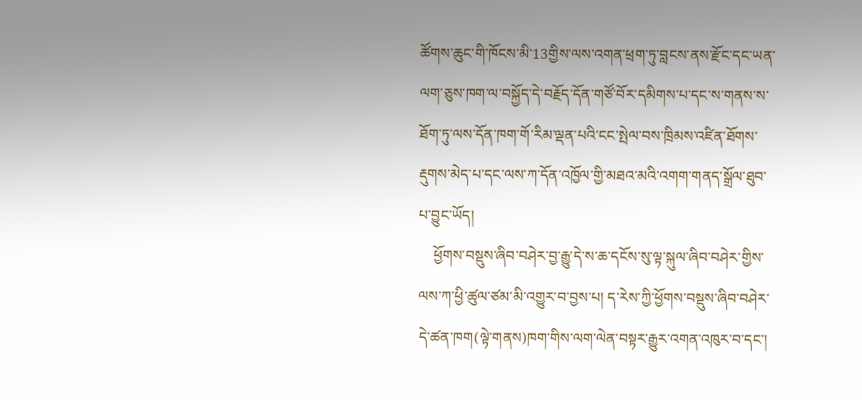ཚོགས་ཆུང་གི་ཁོངས་མི་13གྱིས་ལས་འགན་ཕྲག་ཏུ་བླངས་ནས་རྫོང་དང་ཡན་ལག་ཅུས་ཁག་ལ་བསྐྱོད་དེ་བརྗོད་དོན་གཙོ་བོར་དམིགས་པ་དང་ས་གནས་ས་ཐོག་ཏུ་ལས་དོན་ཁག་གོ་རིམ་ལྡན་པའི་ངང་སྤེལ་བས་ཁྲིམས་འཛིན་ཐོགས་རྡུགས་མེད་པ་དང་ལས་ཀ་དོན་འཁྱོལ་གྱི་མཐའ་མའི་འགག་གནད་སྒྲོལ་ཐུབ་པ་བྱུང་ཡོད།
    ཕྱོགས་བསྡུས་ཞིབ་བཤེར་བྱ་རྒྱུ་དེ་ས་ཆ་དངོས་སུ་ལྟ་སྐུལ་ཞིབ་བཤེར་གྱིས་ལས་ཀ་ཕྱི་ཚུལ་ཙམ་མི་འགྱུར་བ་བྱས་པ། ད་རེས་ཀྱི་ཕྱོགས་བསྡུས་ཞིབ་བཤེར་དེ་ཚན་ཁག(ལྟེ་གནས)ཁག་གིས་ལག་ལེན་བསྟར་རྒྱུར་འགན་འཁུར་བ་དང་།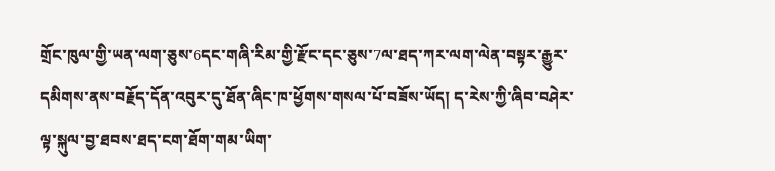གྲོང་ཁུལ་གྱི་ཡན་ལག་ཅུས་6དང་གཞི་རིམ་གྱི་རྫོང་དང་ཅུས་7ལ་ཐད་ཀར་ལག་ལེན་བསྟར་རྒྱུར་དམིགས་ནས་བརྗོད་དོན་འབུར་དུ་ཐོན་ཞིང་ཁ་ཕྱོགས་གསལ་པོ་བཟོས་ཡོད། ད་རེས་ཀྱི་ཞིབ་བཤེར་ལྟ་སྐུལ་བྱ་ཐབས་ཐད་ངག་ཐོག་གམ་ཡིག་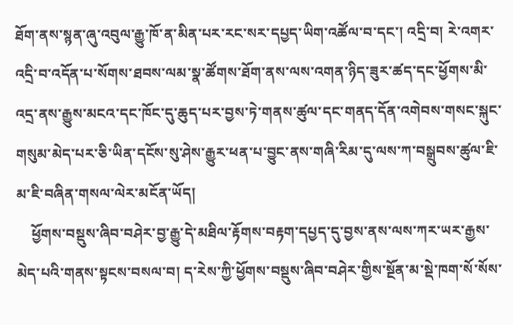ཐོག་ནས་སྙན་ཞུ་འབུལ་རྒྱུ་ཁོ་ན་མིན་པར་རང་སར་དཔྱད་ཡིག་འཚོལ་བ་དང་། འདྲི་བ། རེ་འགར་འདྲི་བ་འདོན་པ་སོགས་ཐབས་ལམ་སྣ་ཚོགས་ཐོག་ནས་ལས་འགན་ཉིད་ཟུར་ཚད་དང་ཕྱོགས་མི་འདྲ་ནས་རྒྱུས་མངའ་དང་ཁོང་དུ་ཆུད་པར་བྱས་ཏེ་གནས་ཚུལ་དང་གནད་དོན་འགེབས་གསང་སྐུང་གསུམ་མེད་པར་ཅི་ཡིན་དངོས་སུ་ཤེས་རྒྱུར་ཕན་པ་བྱུང་ནས་གཞི་རིམ་དུ་ལས་ཀ་བསྒྲུབས་ཚུལ་ཇི་མ་ཇི་བཞིན་གསལ་ལེར་མངོན་ཡོད།
    ཕྱོགས་བསྡུས་ཞིབ་བཤེར་བྱ་རྒྱུ་དེ་མཐིལ་རྟོགས་བརྟག་དཔྱད་དུ་བྱས་ནས་ལས་ཀར་ཡར་རྒྱས་མེད་པའི་གནས་སྟངས་བསལ་བ། ད་རེས་ཀྱི་ཕྱོགས་བསྡུས་ཞིབ་བཤེར་གྱིས་སྔོན་མ་སྡེ་ཁག་སོ་སོས་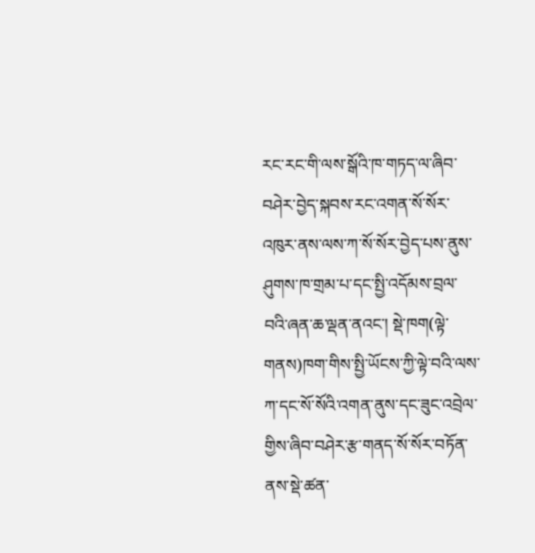རང་རང་གི་ལས་སྒོའི་ཁ་གཏད་ལ་ཞིབ་བཤེར་བྱེད་སྐབས་རང་འགན་སོ་སོར་འཁུར་ནས་ལས་ཀ་སོ་སོར་བྱེད་པས་ནུས་ཤུགས་ཁ་གྲམ་པ་དང་སྤྱི་འདོམས་བྲལ་བའི་ཞན་ཆ་ལྡན་ནའང་། སྡེ་ཁག(ལྟེ་གནས)ཁག་གིས་སྤྱི་ཡོངས་ཀྱི་ལྟེ་བའི་ལས་ཀ་དང་སོ་སོའི་འགན་ནུས་དང་ཟུང་འབྲེལ་གྱིས་ཞིབ་བཤེར་རྩ་གནད་སོ་སོར་བཏོན་ནས་སྡེ་ཚན་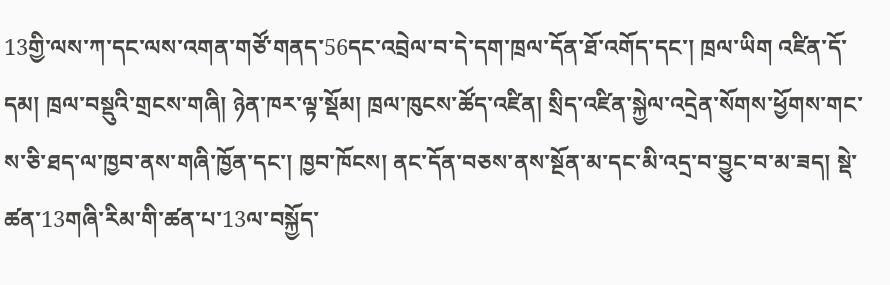13གྱི་ལས་ཀ་དང་ལས་འགན་གཙོ་གནད་56དང་འབྲེལ་བ་དེ་དག་ཁྲལ་དོན་ཐོ་འགོད་དང་། ཁྲལ་ཡིག འཛིན་དོ་དམ། ཁྲལ་བསྡུའི་གྲངས་གཞི། ཉེན་ཁར་ལྟ་སྡོམ། ཁྲལ་ཁུངས་ཚོད་འཛིན། སྲིད་འཛིན་སྐྱེལ་འདྲེན་སོགས་ཕྱོགས་གང་ས་ཅི་ཐད་ལ་ཁྱབ་ནས་གཞི་ཁྱོན་དང་། ཁྱབ་ཁོངས། ནང་དོན་བཅས་ནས་སྔོན་མ་དང་མི་འདྲ་བ་བྱུང་བ་མ་ཟད། སྡེ་ཚན་13གཞི་རིམ་གི་ཚན་པ་13ལ་བསྐྱོད་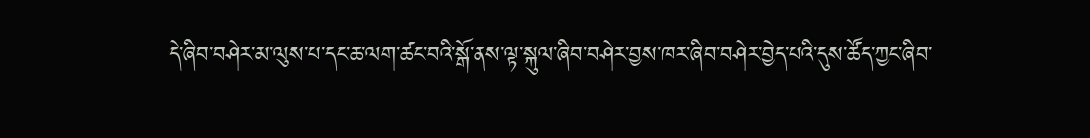དེ་ཞིབ་བཤེར་མ་ལུས་པ་དང་ཆ་ལག་ཚང་བའི་སྒོ་ནས་ལྟ་སྐུལ་ཞིབ་བཤེར་བྱས་ཁར་ཞིབ་བཤེར་བྱེད་པའི་དུས་ཚོད་ཀྱང་ཞིབ་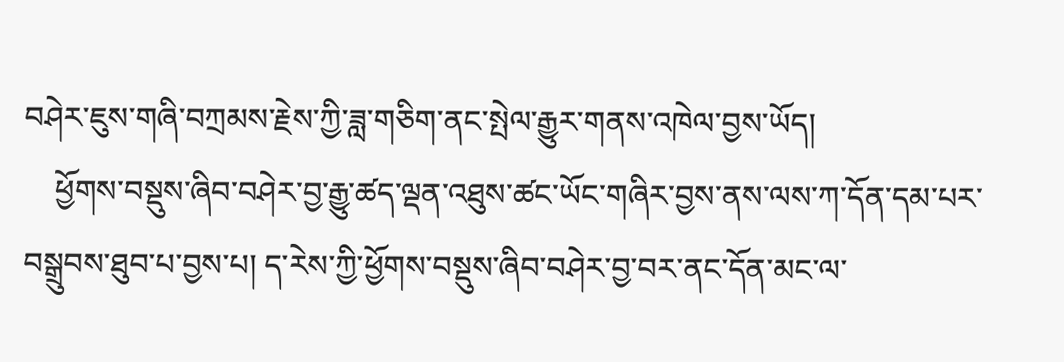བཤེར་ཇུས་གཞི་བཀྲམས་རྗེས་ཀྱི་ཟླ་གཅིག་ནང་སྤེལ་རྒྱུར་གནས་འཁེལ་བྱས་ཡོད།
    ཕྱོགས་བསྡུས་ཞིབ་བཤེར་བྱ་རྒྱུ་ཚད་ལྡན་འཐུས་ཚང་ཡོང་གཞིར་བྱས་ནས་ལས་ཀ་དོན་དམ་པར་བསྒྲུབས་ཐུབ་པ་བྱས་པ། ད་རེས་ཀྱི་ཕྱོགས་བསྡུས་ཞིབ་བཤེར་བྱ་བར་ནང་དོན་མང་ལ་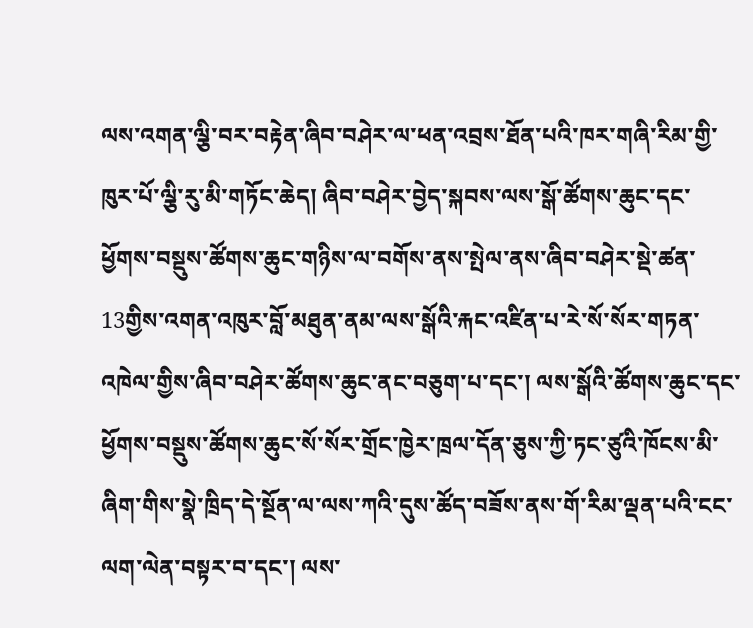ལས་འགན་ལྕི་བར་བརྟེན་ཞིབ་བཤེར་ལ་ཕན་འབྲས་ཐོན་པའི་ཁར་གཞི་རིམ་གྱི་ཁུར་པོ་ལྕི་རུ་མི་གཏོང་ཆེད། ཞིབ་བཤེར་བྱེད་སྐབས་ལས་སྒོ་ཚོགས་ཆུང་དང་ཕྱོགས་བསྡུས་ཚོགས་ཆུང་གཉིས་ལ་བགོས་ནས་སྤེལ་ནས་ཞིབ་བཤེར་སྡེ་ཚན་13གྱིས་འགན་འཁུར་བློ་མཐུན་ནམ་ལས་སྒོའི་རྐང་འཛིན་པ་རེ་སོ་སོར་གཏན་འཁེལ་གྱིས་ཞིབ་བཤེར་ཚོགས་ཆུང་ནང་བཅུག་པ་དང་། ལས་སྒོའི་ཚོགས་ཆུང་དང་ཕྱོགས་བསྡུས་ཚོགས་ཆུང་སོ་སོར་གྲོང་ཁྱེར་ཁྲལ་དོན་ཅུས་ཀྱི་ཏང་ཙུའི་ཁོངས་མི་ཞིག་གིས་སྣེ་ཁྲིད་དེ་སྔོན་ལ་ལས་ཀའི་དུས་ཚོད་བཟོས་ནས་གོ་རིམ་ལྡན་པའི་ངང་ལག་ལེན་བསྟར་བ་དང་། ལས་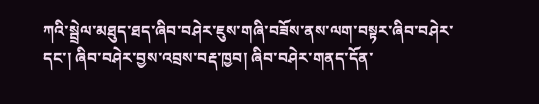ཀའི་སྦྲེལ་མཐུད་ཐད་ཞིབ་བཤེར་ཇུས་གཞི་བཟོས་ནས་ལག་བསྟར་ཞིབ་བཤེར་དང་། ཞིབ་བཤེར་བྱས་འབྲས་བརྡ་ཁྱབ། ཞིབ་བཤེར་གནད་དོན་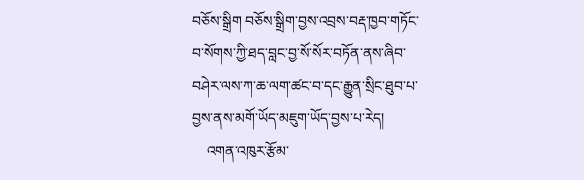བཅོས་སྒྲིག བཅོས་སྒྲིག་བྱས་འབྲས་བརྡ་ཁྱབ་གཏོང་བ་སོགས་ཀྱི་ཐད་བླང་བྱ་སོ་སོར་བཏོན་ནས་ཞིབ་བཤེར་ལས་ཀ་ཆ་ལག་ཚང་བ་དང་རྒྱུན་སྲིང་ཐུབ་པ་བྱས་ནས་མགོ་ཡོད་མཇུག་ཡོད་བྱས་པ་རེད།
    འགན་འཁུར་རྩོམ་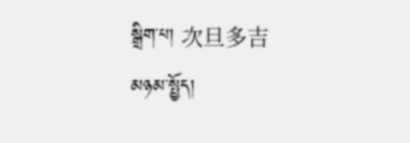སྒྲིག་པ། 次旦多吉
མཉམ་སྤྱོད།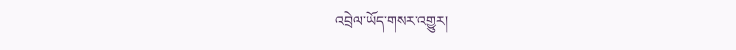འབྲེལ་ཡོད་གསར་འགྱུར།